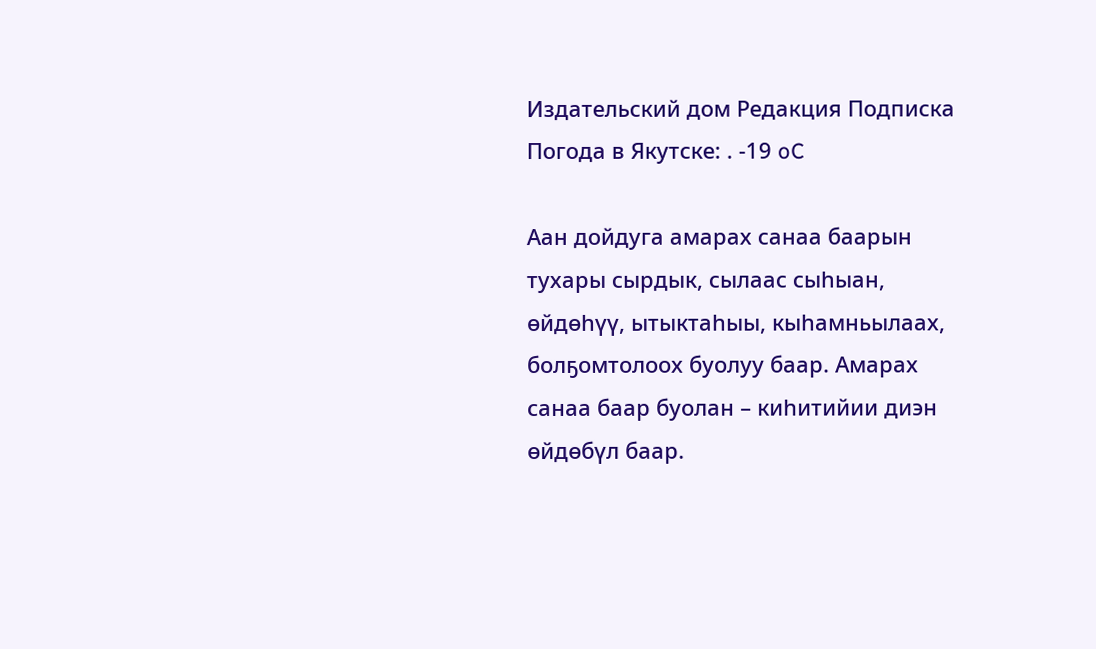Издательский дом Редакция Подписка
Погода в Якутске: . -19 oC

Аан дойдуга амарах санаа баарын тухары сырдык, сылаас сыһыан, өйдөһүү, ытыктаһыы, кыһамньылаах, болҕомтолоох буолуу баар. Амарах санаа баар буолан – киһитийии диэн өйдөбүл баар.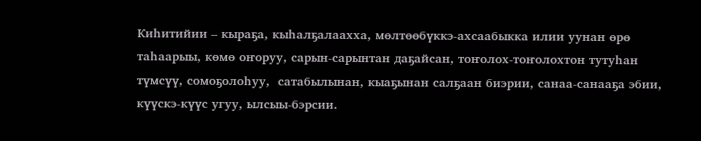Киһитийии – кыраҕа, кыһалҕалаахха, мөлтөөбүккэ-ахсаабыкка илии уунан өрө таһаарыы, көмө оҥоруу, сарын-сарынтан даҕайсан, тоҥолох-тоҥолохтон тутуһан түмсүү, сомоҕолоһуу,  сатабылынан, кыаҕынан салҕаан биэрии, санаа-санааҕа эбии, күүскэ-күүс угуу, ылсыы-бэрсии.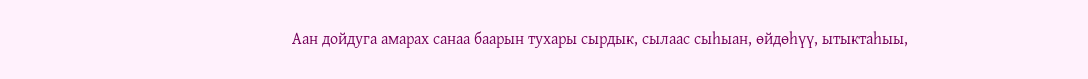Аан дойдуга амарах санаа баарын тухары сырдык, сылаас сыһыан, өйдөһүү, ытыктаһыы,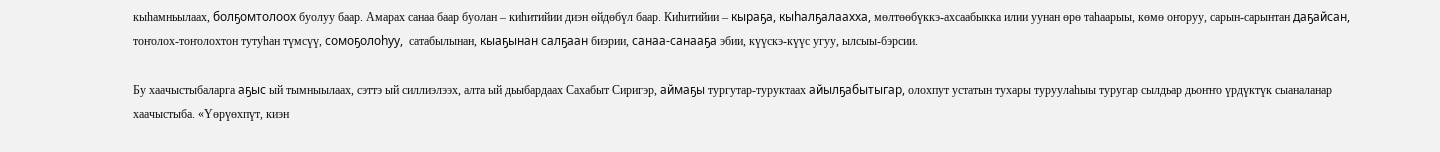кыһамньылаах, болҕомтолоох буолуу баар. Амарах санаа баар буолан – киһитийии диэн өйдөбүл баар. Киһитийии – кыраҕа, кыһалҕалаахха, мөлтөөбүккэ-ахсаабыкка илии уунан өрө таһаарыы, көмө оҥоруу, сарын-сарынтан даҕайсан, тоҥолох-тоҥолохтон тутуһан түмсүү, сомоҕолоһуу,  сатабылынан, кыаҕынан салҕаан биэрии, санаа-санааҕа эбии, күүскэ-күүс угуу, ылсыы-бэрсии.

Бу хаачыстыбаларга аҕыс ый тымныылаах, сэттэ ый силлиэлээх, алта ый дьыбардаах Сахабыт Сиригэр, аймаҕы тургутар-туруктаах айылҕабытыгар, олохпут устатын тухары туруулаһыы туругар сылдьар дьоҥҥо үрдүктүк сыаналанар хаачыстыба. «Үөрүөхпүт, киэн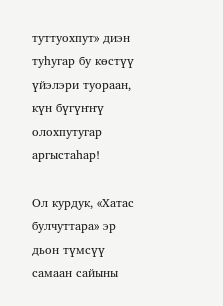туттуохпут» диэн туһугар бу көстүү үйэлэри туораан, күн бүгүҥҥү олохпутугар аргыстаһар!

Ол курдук, «Хатас булчуттара» эр дьон түмсүү самаан сайыны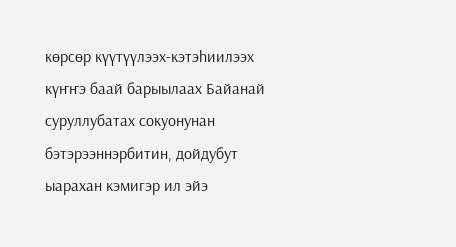көрсөр күүтүүлээх-кэтэһиилээх күҥҥэ баай барыылаах Байанай суруллубатах сокуонунан  бэтэрээннэрбитин, дойдубут ыарахан кэмигэр ил эйэ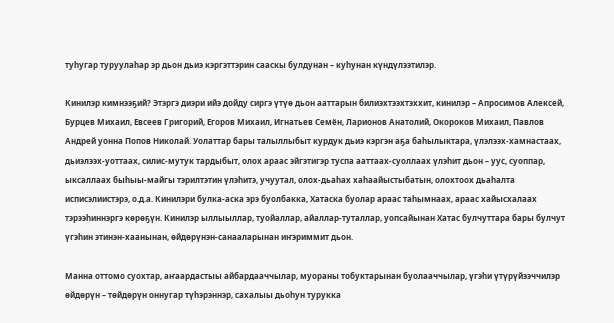туһугар туруулаһар эр дьон дьиэ кэргэттэрин сааскы булдунан – куһунан күндүлээтилэр.

Кинилэр кимнээҕий? Этэргэ диэри ийэ дойду сиргэ үтүө дьон ааттарын билиэхтээхтэххит, кинилэр – Апросимов Алексей, Бурцев Михаил, Евсеев Григорий, Егоров Михаил, Игнатьев Семён, Ларионов Анатолий, Окороков Михаил, Павлов Андрей уонна Попов Николай. Уолаттар бары талыллыбыт курдук дьиэ кэргэн аҕа баһылыктара, үлэлээх-хамнастаах, дьиэлээх-уоттаах, силис-мутук тардыбыт, олох араас эйгэтигэр туспа ааттаах-суоллаах үлэһит дьон – уус, суоппар, ыксаллаах быһыы-майгы тэрилтэтин үлэһитэ, учуутал, олох-дьаһах хаһаайыстыбатын, олохтоох дьаһалта исписэлиистэрэ, о.д.а. Кинилэри булка-аска эрэ буолбакка, Хатаска буолар араас таһымнаах, араас хайысхалаах тэрээһиннэргэ көрөҕүн. Кинилэр ыллыыллар, туойаллар, айаллар-туталлар, уопсайынан Хатас булчуттара бары булчут үгэһин этинэн-хаанынан, өйдөрүнэн-санааларынан иҥэриммит дьон.

Манна оттомо суохтар, аҥаардастыы айбардааччылар, муораны тобуктарынан буолааччылар, үгэһи үтүрүйээччилэр өйдөрүн – төйдөрүн оннугар түһэрэннэр, сахалыы дьоһун турукка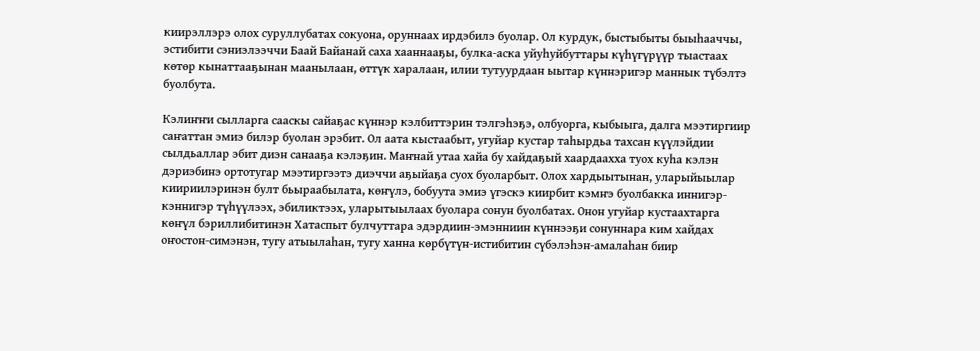киирэллэрэ олох суруллубатах сокуона, оруннаах ирдэбилэ буолар. Ол курдук, быстыбыты быыһааччы, эстибити сэниэлээччи Баай Байанай саха хааннааҕы, булка-аска уйуһуйбуттары күһүгүрүүр тыастаах көтөр кынаттааҕынан маанылаан, өттүк харалаан, илии тутуурдаан ыытар күннэригэр маннык түбэлтэ буолбута.

Кэлиҥҥи сылларга сааскы сайаҕас күннэр кэлбиттэрин тэлгэһэҕэ, олбуорга, кыбыыга, далга мээтиргиир саҥаттан эмиэ билэр буолан эрэбит. Ол аата кыстаабыт, угуйар кустар таһырдьа тахсан күүлэйдии сылдьаллар эбит диэн санааҕа кэлэҕин. Маҥнай утаа хайа бу хайдаҕый хаардаахха туох куһа кэлэн дэриэбинэ ортотугар мээтиргээтэ диэччи аҕыйаҕа суох буоларбыт. Олох хардыытынан, уларыйыылар киириилэринэн булт бьыраабылата, көҥүлэ, бобуута эмиэ үгэскэ киирбит кэмҥэ буолбакка иннигэр-кэннигэр түһүүлээх, эбиликтээх, уларытыылаах буолара сонун буолбатах. Онон угуйар кустаахтарга көҥүл бэриллибитинэн Хатаспыт булчуттара эдэрдиин-эмэнниин күннээҕи сонуннара ким хайдах оҥостон-симэнэн, тугу атыылаһан, тугу ханна көрбүтүн-истибитин сүбэлэһэн-амалаһан биир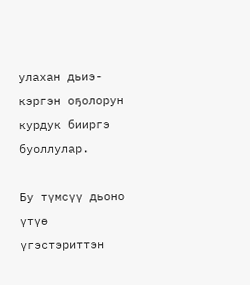улахан дьиэ-кэргэн оҕолорун курдук бииргэ буоллулар.

Бу түмсүү дьоно үтүө үгэстэриттэн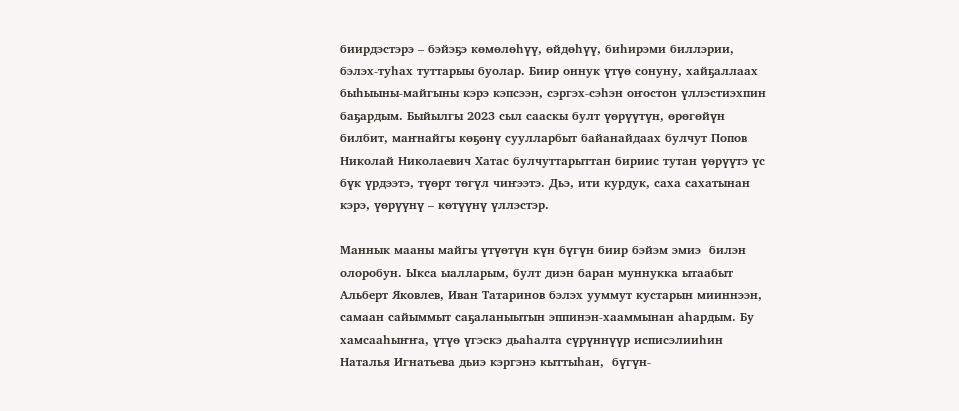биирдэстэрэ – бэйэҕэ көмөлөһүү, өйдөһүү, биһирэми биллэрии, бэлэх-туһах туттарыы буолар. Биир оннук үтүө сонуну, хайҕаллаах быһыыны-майгыны кэрэ кэпсээн, сэргэх-сэһэн оҥостон үллэстиэхпин баҕардым. Быйылгы 2023 сыл сааскы булт үөрүүтүн, өрөгөйүн билбит, маҥнайгы көҕөнү суулларбыт байанайдаах булчут Попов Николай Николаевич Хатас булчуттарыттан бириис тутан үөрүүтэ үс бүк үрдээтэ, түөрт төгүл чиҥээтэ. Дьэ, ити курдук, саха сахатынан кэрэ, үөрүүнү – көтүүнү үллэстэр.

Маннык мааны майгы үтүөтүн күн бүгүн биир бэйэм эмиэ  билэн олоробун. Ыкса ыалларым, булт диэн баран муннукка ытаабыт Альберт Яковлев, Иван Татаринов бэлэх ууммут кустарын мииннээн, самаан сайыммыт саҕаланыытын эппинэн-хааммынан аһардым. Бу хамсааһыҥҥа, үтүө үгэскэ дьаһалта сүрүннүүр исписэлииһин Наталья Игнатьева дьиэ кэргэнэ кыттыһан,  бүгүн-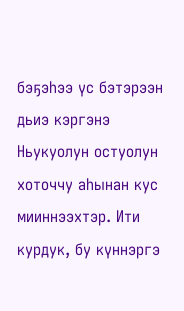бэҕэһээ үс бэтэрээн дьиэ кэргэнэ Ньукуолун остуолун хоточчу аһынан кус мииннээхтэр. Ити курдук, бу күннэргэ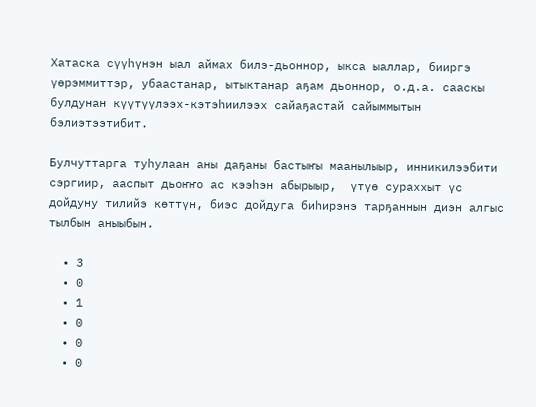Хатаска сүүһүнэн ыал аймах билэ-дьоннор, ыкса ыаллар, бииргэ үөрэммиттэр, убаастанар, ытыктанар аҕам дьоннор, о.д.а. сааскы булдунан күүтүүлээх-кэтэһиилээх сайаҕастай сайыммытын бэлиэтээтибит.

Булчуттарга туһулаан аны даҕаны бастыҥы маанылыыр, инникилээбити сэргиир, ааспыт дьоҥҥо ас кээһэн абырыыр,  үтүө сураххыт үс дойдуну тилийэ көттүн, биэс дойдуга биһирэнэ тарҕаннын диэн алгыс тылбын аныыбын.

  • 3
  • 0
  • 1
  • 0
  • 0
  • 0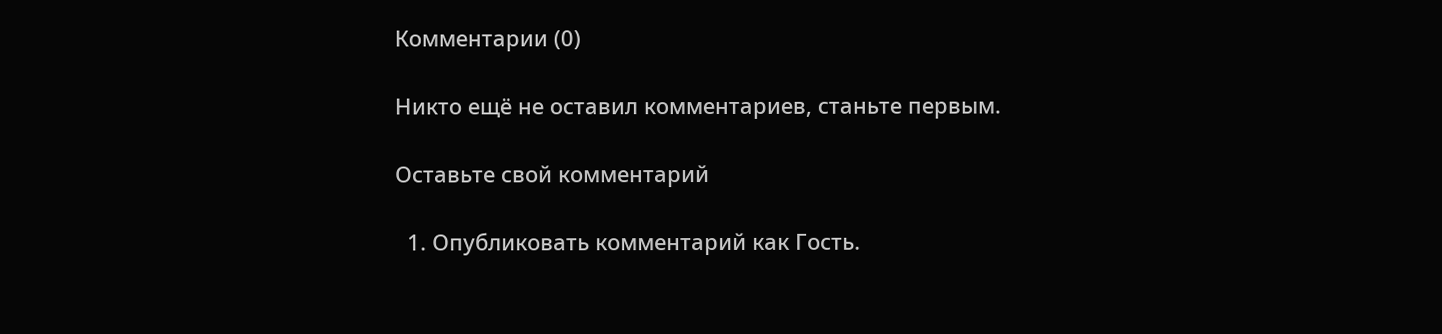Комментарии (0)

Никто ещё не оставил комментариев, станьте первым.

Оставьте свой комментарий

  1. Опубликовать комментарий как Гость.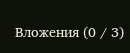Вложения (0 / 3)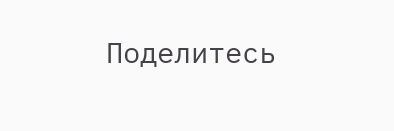Поделитесь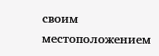своим местоположением